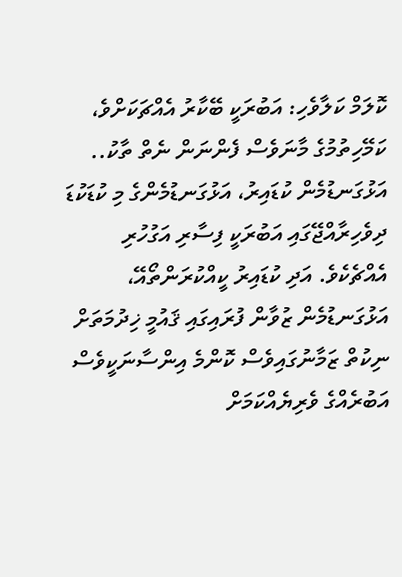ކޮލަމް ކަލާވެހި: އަބުރަކީ ބޭކާރު އެއްޗަކަށްވެ، ކަމޭހިތުމުގެ މާނަވެސް ފެންނަން ނެތް ތާކު..
އަޅުގަނޑުމެން ކުޑައިރު، އަޅުގަނޑުމެންގެ މި ކުޑަކުޑަ ދިވެހިރާއްޖޭގައި އަބުރަކީ ފިސާރި އަގުހުރި އެއްޗެކެވެ. އަދި ކުޑައިރު ކީއްކުރަންތޯއޭ، އަޅުގަނޑުމެން ޒުވާން ފުރައިގައި ޤައުމީ ޚިދުމަތަށް ނިކުތް ޒަމާނުގައިވެސް ކޮންމެ އިންސާނަކީވެސް އަބުރެއްގެ ވެރިޔެއްކަމަށް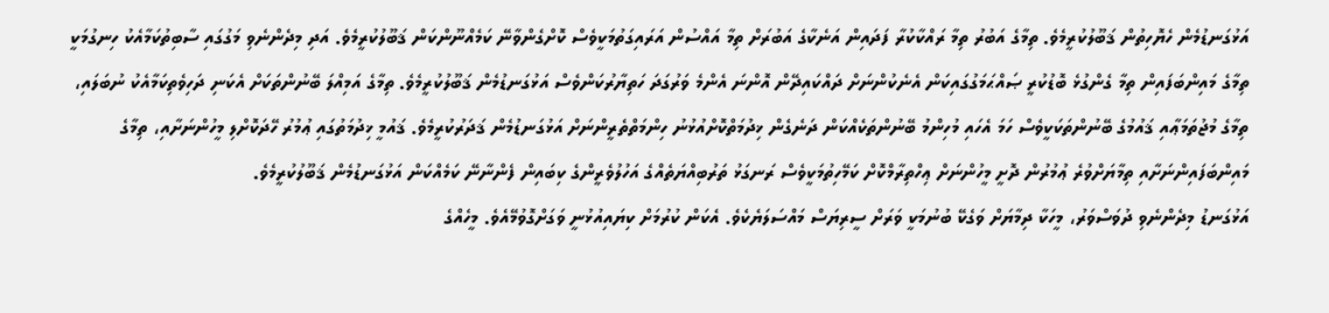އަޅުގަނޑުމެން ހެޔޮހިތުން ޤަބޫލުކުރީމެވެ. ތިމާގެ އަބުރު ތިމާ ރައްކާކުރާ ފަދައިން އަނެކާގެ އަބުރަށް ތިމާ އައްސުން އަރައިގަތުމަކީވެސް ކޮށްގެންވާނޭ ކަމެއްނޫންކަން ޤަބޫލުކުރީމެވެ. އަދި މިދެންނެވި މަގުގައި ސާބިތުކަމާއެކު ހިނގުމަކީ ތިމާގެ މައިންބަފައިން ތިމާ ގެންގުޅެ ބޮޑުކުރީ ޞައްޙަމަގުގައިކަން އެނެކުންނަށް ދައްކައިދޭން އޮންނަ އެންމެ ވަރުގަދަ ހަތިޔާރުކަންވެސް އަޅުގަނޑުމެން ޤަބޫލުކުރީމެވެ. ތިމާގެ އަމިއްލަ ބޭނުންތަކަށް އެކަނި ދަހިވެތިކަމާއެކު ނުބަލައި، ތިމާގެ މުޖުތަމަޢާއި ޤައުމުގެ ބޭނުންތަކަކީވެސް ހަމަ އެހައި މުހިންމު ބޭނުންތަކެއްކަން ދަނެގެން ޚިދުމަތްކޮށްއުޅުނު ހިންމަތްތެރީންނަށް އަޅުގަނޑުމެން ޤަދަރުކުރީމެވެ. ޤައުމީ ޚިދުމަތުގައި ޢުމުރު ހޭދަކޮށްލި މީހުންނަށާއި، ތިމާގެ މައިންބަފައިންނަށާއި ތިމާޔަށްވުރެ ޢުމުރުން ދޮށީ މީހުންނަށް ޢިހްތިރާމްކޮށް ކަމޭހިތުމަކީވެސް ރަނގަޅު ތަރުބިއްޔަތެއްގެ އަހުލުވެރީންގެ ކިބައިން ފެންނާނޭ ކަމެއްކަން އަޅުގަނޑުމެން ޤަބޫލުކުރީމެވެ.
އަޅުގަނޑު މިދެންނެވި ދުވަސްވަރު، މީހަކާ ދިމާޔަށް ވަގެކޭ ބުނުމަކީ ވަރަށް ސީރިޔަސް މައްސަލަޔެކެވެ. އެކަން ކުރުމަށް ކިޔައިއުޅުނީ ވަގަށްގޮވުމޭއެވެ. މީހެއްގެ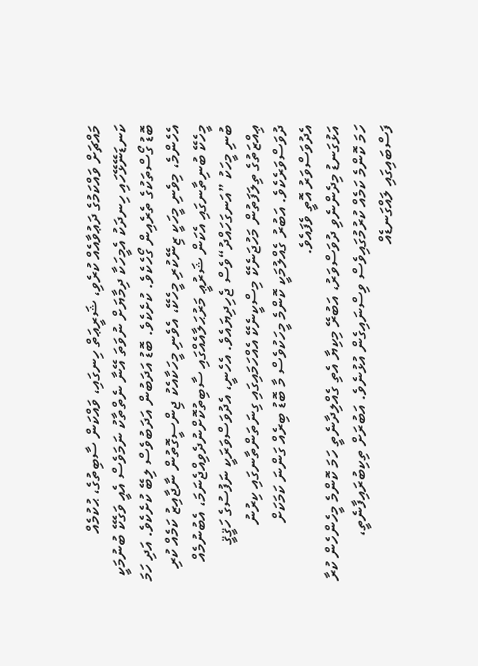މައްޗަށް ވައްކަމުގެ ދަޢުވާއެއް ކުރެވި، ޝަރީޢަތް ހިނގައި، ވައްކަން ސާބިތުގެ، ޙުކުމެއް ކަނޑަނޭޅޭހައި ހިނދަކު އެމީހަކާ ދިމާޔަށް ނުވަތަ އޭނާ ނެތްތާކު ނަމަވެސް އެއީ ވަގެކޭ ބުނުމަކީ ބޮޑު ގޯސްތަކުގެ ތެރެއިން ގޯހެކެވެ. ކުށެކެވެ. ބޮޑު އަދަބުން އަދަބުވެސް ލިބޭ ކުށެކެވެ. އަދި ހަމަ އެހެންމެ، މިވެނި މީހަކީ ޒިނޭކުރި މީހެކޭ، އެވެނި މީހަކާއެކު ޖިންސީގޮތުން ނާޖާއިޒު ކަމެއް ކުރި މީހެކޭ ބުނިތާނގައި އެކަން ޝަރުޢީ މަރުޙަލާއެއްގައި ސާބިތުކޮށްނުދެވިއްޖެނަމަ، އެބުނުމެއް ބުނި މީހަކު ”އަނގަހައްދު“ވެސް ޖެހިދިޔައެވެ. އެހެނީ، އެދުވަސްވަރަކީ ނަފުސުގެ ހަޤީޤީ ޢިއްޒަތުގެ ތިލަފަތުން މަހުޖަނެކޭ މިސްކީނެކޭ އެއްހަމައިގައި ގިނަތަންތާނގައި ކިރުނު ދުވަސްވަރެކެވެ. އަބުރު ގެއްލުމަކީ ކޮންމެ މީހަކުވެސް މާ ބޮޑު ބިރެއް ގަންނަ ކަމަކަށް އެދުވަސްވަރު އޮތީ ވެފައެވެ.
އަޅުގަނޑު މިދެންނެވި ދުވަސްވަރު، އަބުރޭ މިކިޔާ އެތި ގެއްލިދާނެތީ ހަމަ ކޮންމެ މީހެންހެން ކުރާ ހަމަ ކޮންމެ ކަމެއް ކުރުމުގައިވެސް ވިސްނައިގެން އުޅުނެވެ. އަބުރަށް ތިކިބުރައިފާނެތީ، ފަސްބައިގައި ލައްގަނޑެއް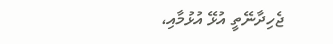ޖެހިދާނޭތީ އުޅޭ އުޅުމާއި،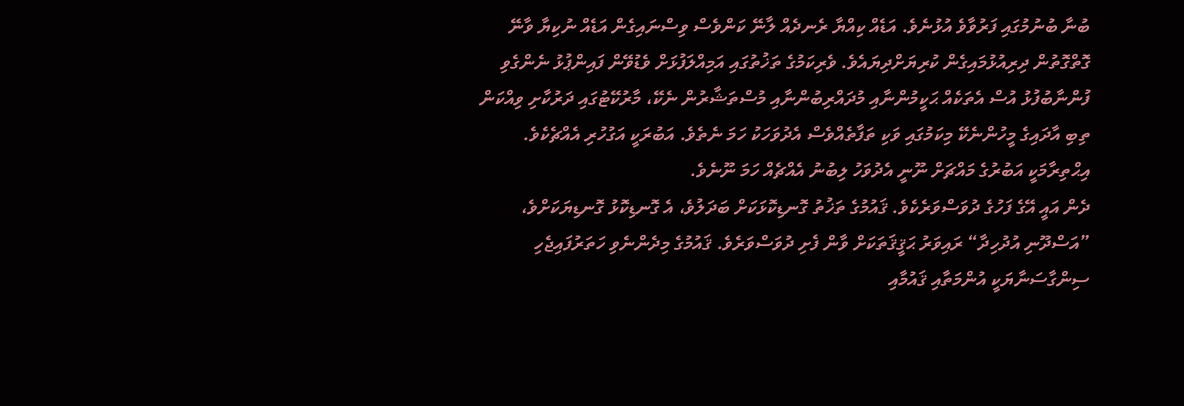ބުނާ ބުނުމުގައި ފަރުވާވެ އުޅުނެވެ. އަޑެއް ކިއްޔާ ރެނދެއް ލާނޭ ކަންވެސް ވިސްނައިގެން އަޑެއް ނުކިޔާ ވާނޭ ގޮތްގޮތުން ދިރިއުޅުމައިގެން ކުރިޔަށްދިޔައެވެ. ވެރިކަމުގެ ތަޚުތުގައި އަމިއްލަފުޅަށް ވެޑުވޭން ފައިންޕުޅު ނެންގެވި ފުންނާބުފުޅު އުސް އެތަކެއް ޙަކީމުންނާއި މުދައްރިބުންނާއި މުސްތަޝާރުން ނެކޭ، މާރުކޭޓުގައި ދަރުކާށި ވިއްކަން ތިބި އާދައިގެ މީހުންނެކޭ މިކަމުގައި ވަކި ތަފާތެއްވެސް އެދުވަހަކު ހަމަ ނެތެވެ. އަބުރަކީ އަގުހުރި އެއްޗެކެވެ. އިޙްތިރާމަކީ އަބުރުގެ މައްޗަށް ނޫނީ އެދުވަހު ލިބުނު އެއްޗެއް ހަމަ ނޫނެވެ.
ދެން އައީ އޭގެ ފަހުގެ ދުވަސްވަރެކެވެ. ޤައުމުގެ ތަޚުތު ގޮނޑިކޮޅަކަށް ބަދަލުވެ، އެ ގޮނޑިކޮޅު ގޮނޑިޔަކަށްވެ، ”އަސްދޫނި އުދުހިދާ“ ރައިވަރު ޙަޤީޤަތަކަށް ވާން ފެށި ދުވަސްވަރެވެ. ޤައުމުގެ މިދެންނެވި ހަތަރުފައިޖެހި ސިންގާސަނާޔަކީ އުންމަތާއި ޤައުމާއި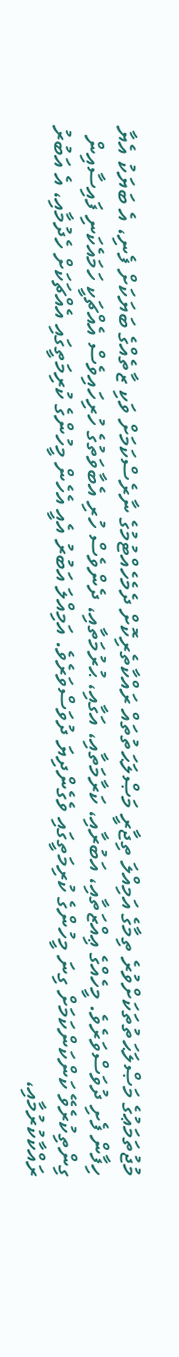މުޖުތަމަޢުގެ މަޞްލަޙަތުތަކަށްވުރެ ތިމާގެ އަމިއްލަ ތިޖާރީ މަޞްލަޙަތުތައް ރައްކާތެރިކޮށް ދެމެހެއްޓުމުގެ ނާރެސްކަމަށް ވަކި ޒާތެއްގެ ބަޔަކަށް ފެނި، އެ ބަޔަކު އެޔާ ހިފާން ފެށި ދުވަސްވަރެވެ. މީހެއްގެ ޢިއްޒަތާއި، އަބުރާއި، ކަރާމަތާއި، އަގާއި، ޙުރުމަތާއި، ދެންވެސް ހުރި އެބާވަތުގެ ހުރިހައިވެސް އެއްޗަކީ ހަމައެކަނި ފައިސާއިން ގިންތިކުރެވޭ ކަންކަންކަމަށް ގިނަ މީހުންގެ ކުރިމަތީގައި ވެގެންދިޔަ ދުވަސްވަރެވެ. އަމިއްލަ އަބުރު އެއީ އެހެން މީހުންގެ ކުރިމަތީގައި އެއްޗަކަށް ހެދުމާއި، އެ އަބުރު ރައްކާކުރުމާއި،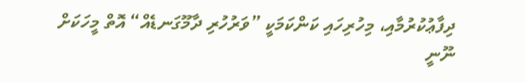ދިފާޢުކުރުމާއި، މިހުރިހައި ކަންކަމަކީ ”ވަރުހުރި ދާމޫގަނޑެއް“ އޮތް މީހަކަށް ނޫނީ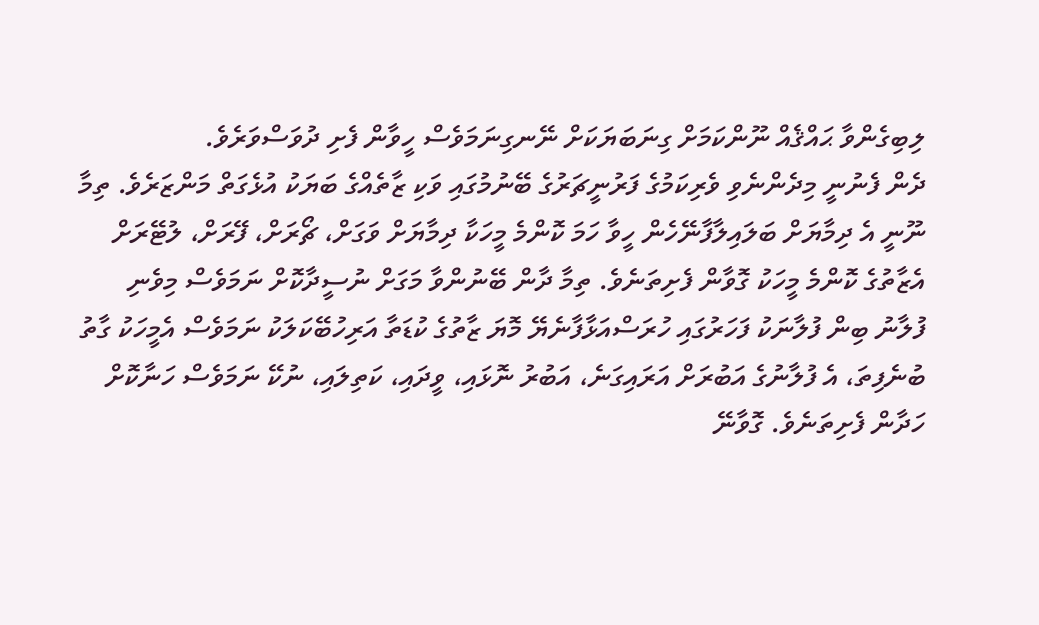ލިބިގެންވާ ޙައްޤެއް ނޫންކަމަށް ގިނަބަޔަކަށް ނޭނގިނަމަވެސް ހީވާން ފެށި ދުވަސްވަރެވެ.
ދެން ފެނުނީ މިދެންނެވި ވެރިކަމުގެ ފަރުނީޗަރުގެ ބޭނުމުގައި ވަކި ޒާތެއްގެ ބަޔަކު އުޅެގަތް މަންޒަރެވެ. ތިމާ ނޫނީ އެ ދިމާޔަށް ބަލައިލާފާނޭހެން ހީވާ ހަމަ ކޮންމެ މީހަކާ ދިމާޔަށް ވަގަށް، ޗޯރަށް، ފޭރަށް، ލުޓޭރަށް އެޒާތުގެ ކޮންމެ މީހަކު ގޮވާން ފެށިތަނެވެ. ތިމާ ދާން ބޭނުންވާ މަގަށް ނުސީދާކޮށް ނަމަވެސް މިވެނި ފުލާނު ބިން ފުލާނަކު ފަހަރުގައި ހުރަސްއަޅާފާނެޔޭ މޮޔަ ޒާތުގެ ކުޑަތާ އަރިހުބޭކަލަކު ނަމަވެސް އެމީހަކު ގާތު ބުނެފިތަ، އެ ފުލާނުގެ އަބުރަށް އަރައިގަނެ، އަބުރު ނޮޅައި، ވީދައި، ކަތިލައި، ނުކޭ ނަމަވެސް ހަނާކޮށް ހަދާން ފެށިތަނެވެ. ގޮވާނޭ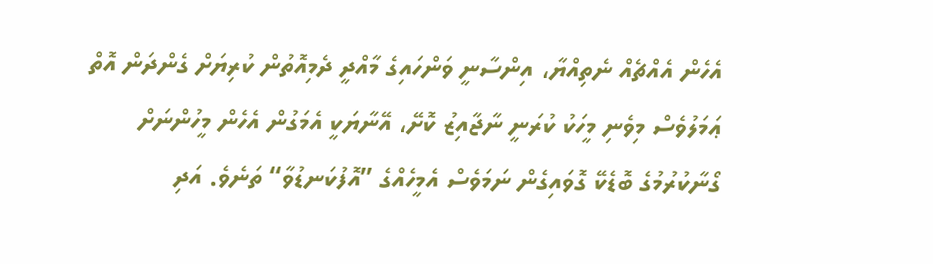އެހެން އެއްޗެއް ނެތިއްޔާ، އިންސާނީ ވަންހައިގެ މާއްދީ ދެމިއޮތުން ކުރިޔަށް ގެންދަން އޮތް ޢަމަލުވެސް މިވެނި މީހަކު ކުރަނީ ނާޖާއިޒު ކޮށޭ، އޭނާޔަކީ އެމަގުން އެހެން މީހުންނަށް ގޯނާކުރުމުގެ ބޮޑެކޭ ގޮވައިގެން ނަމަވެސް އެމީހެއްގެ ”އޮފުކަނޑުވާ“ ތަނެވެ. އަދި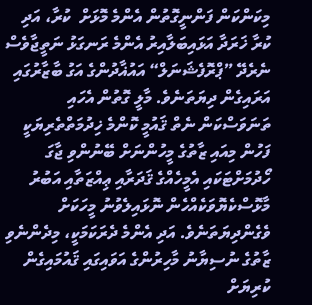މިކަންކަން ފަންނީގޮތުން އެންމެ މޮޅަށް  ކުރާ، އަދި ކުރާ ޚަރަދާ އަޅައިބަލާއިރު އެންމެ ރަނގަޅު ނަތީޖާވެސް ނެރެދޭ ”ޕްރޮފެޝަނަލް“ އައުޣާދުންގެ އަގު ބާޒާރުގައި އަރައިގެން ދިޔަތަނެވެ. މާލީ ގޮތުން އެހައި ތަނަވަސްކަން ނެތް ޤައުމީ ކޮންމެ ޚިދުމަތްތެރިޔަކީ ފަހުން މިއައި ޒާތުގެ މީހުންނަށް ބޭނުންވި ޖާގަ ހޯދުމަށްޓަކައި އެމީހެއްގެ ޤަދަރާއި ޢިއްޒަތާއި އަބުރު މާޅޮސްކެޔޮވަކެއްހެން ނޮޅައިލެވުނު މީހަކަށް ވެގެންދިޔަތަނެވެ. އަދި އެންމެ ދެރަކަމަކީ، މިދެންނެވި ޒާތުގެ ނުސިޔާނު މާހިރުންގެ އަވައިގައި ޤައުމައިގެން ކުރިޔަށް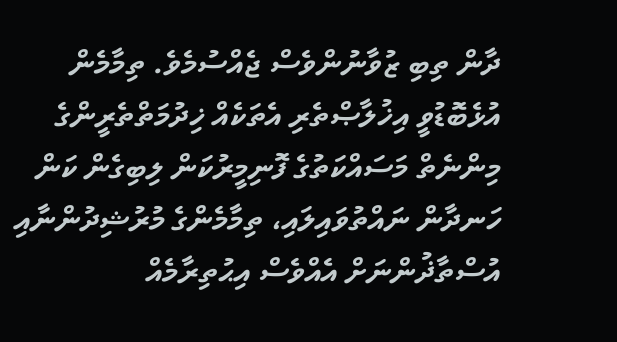ދާން ތިބި ޒުވާނުންވެސް ޖެއްސުމެވެ. ތިމާމެން އުޅެބޮޑުވީ އިޚުލާޞްތެރި އެތަކެއް ޚިދުމަތްތެރީންގެ މިންނެތް މަސައްކަތުގެ ފޮނިމީރުކަން ލިބިގެން ކަން ހަނދާން ނައްތުވައިލައި، ތިމާމެންގެ މުރުޝިދުންނާއި އުސްތާޛުންނަށް އެއްވެސް އިޙުތިރާމެއް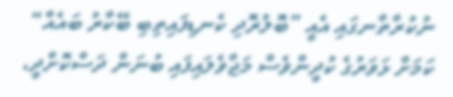ނުކުރާތާނގައި އެއީ ”ބޮލުރޮދި ކެނޑިފައިތިބި ބޭކާރު ބައެއް“ ކަމަށް ޅަވަރުގެ ކުދީންވެސް މަޖާވެލައިފައި ބުނަން ދަސްކޮށްދީ،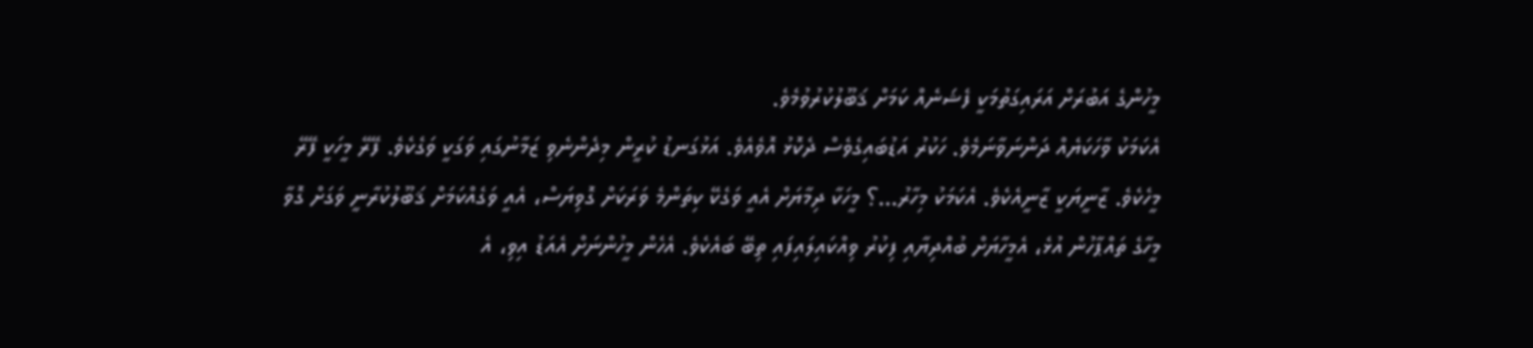މީހުންގެ އަބުރަށް އަރައިގަތުމަކީ ފެޝަނެއް ކަމަށް ޤަބޫލުކުރުވުމެވެ.
އެކަމަކު ވާހަކަޔެއް ދަންނަވާނަމެވެ. ހަކުރު އަޑުބައިގެވެސް ދެކޮޅު އޮވެއެވެ. އަޅުގަނޑު ކުރީން މިދެންނެވި ޒަމާނުގައި ވަގަކީ ވަގެކެވެ. ފޭރޭ މީހަކީ ފޭރޭ މީހެކެވެ. ޒާނީޔަކީ ޒާނީއެކެވެ. އެކަމަކު މިހާރު…؟ މީހަކާ ދިމާޔަށް އެއީ ވަގެކޭ ކިތަންމެ ވަރަކަށް ގޮވިޔަސް، އެއީ ވަގެއްކަމަށް ޤަބޫލުކުރާނީ ވަގަށް ގޮވާ މީހާގެ ތައްޕާހުން އުޅެ، އެމީހާޔަށް ބުއްދިޔާއި ފިކުރު ވިއްކައިލައިފައި ތިބޭ ބައެކެވެ. އެހެން މީހުންނަށް އެއަޑު އިވި، އެ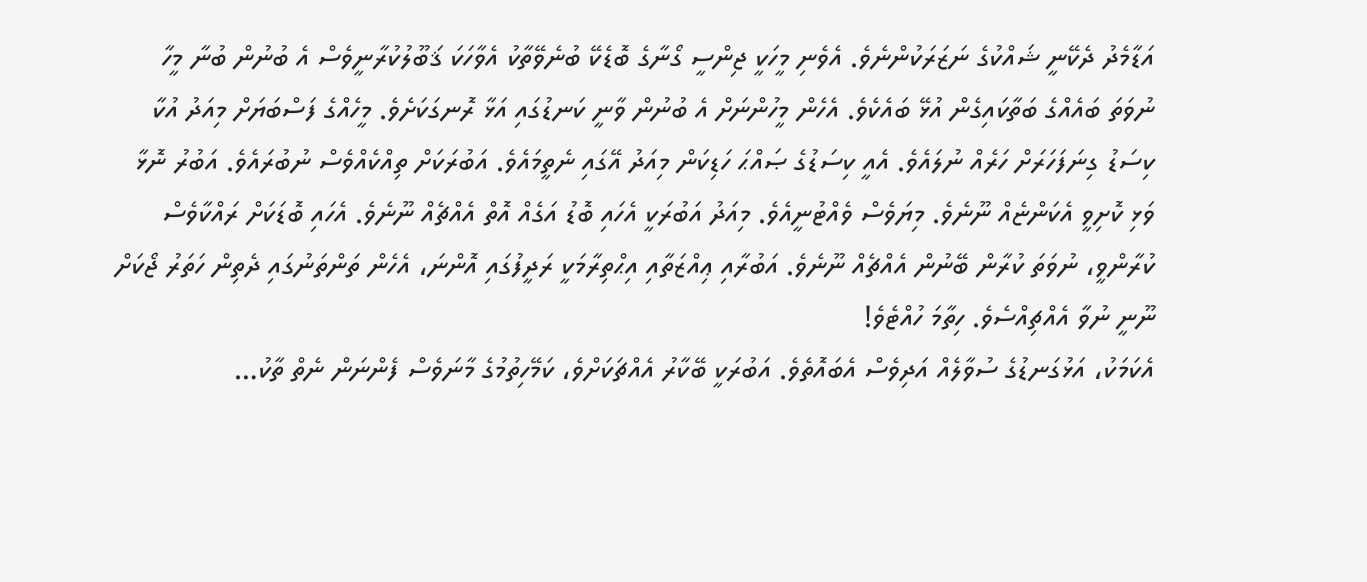އަޑާމެދު ދެކޭނީ ޝައްކުގެ ނަޒަރަކުންނެވެ. އެވެނި މީހަކީ ޖިންސީ ގޯނާގެ ބޮޑެކޭ ބުނެވޭތާކު އެވާހަކަ ޤަބޫލުކުރާނީވެސް އެ ބުނުން ބުނާ މީހާ ނުވަތަ ބައެއްގެ ބަތާކައިގެން އުޅޭ ބައެކެވެ. އެހެން މީހުންނަށް އެ ބުނުން ވާނީ ކަނޑުގައި އަޅާ ރޮނގަކަށެވެ. މީހެއްގެ ފަސްބަޔަށް މިއަދު އުކާ ކިސަޑު ގިނަފަހަރަށް ހަރެއް ނުލައެވެ. އެއީ ކިސަޑުގެ ޞައްޙަ ހަޑިކަން މިއަދު އޭގައި ނެތީމައެވެ. އަބުރަކަށް ތިއްކެއްވެސް ނުބުރައެވެ. އަބުރު ނޮޅާ ވަޅި ކޮށިވީ އެކަންޏެއް ނޫނެވެ. މިޔަވެސް ވެއްޓުނީއެވެ. މިއަދު އަބުރަކީ އެހައި ބޮޑު އަގެއް އޮތް އެއްޗެއް ނޫނެވެ. އެހައި ބޮޑަކަށް ރައްކާވެސް ކުރާންވީ، ނުވަތަ ކުރާން ބޭނުން އެއްޗެއް ނޫނެވެ. އަބުރާއި ޢިއްޒަތާއި އިޙްތިރާމަކީ ރަދީފުގައި އޮންނަ، އެހެން ތަންތަނުގައި ދެތިން ހަތަރު ޖޯކަށް ނޫނީ ނުވާ އެއްޗިއްސެވެ. ހިތާމަ ހުއްޓެވެ!
އެކަމަކު، އަޅުގަނޑުގެ ސުވާލެއް އަދިވެސް އެބައޮތެވެ. އަބުރަކީ ބޭކާރު އެއްޗަކަށްވެ، ކަމޭހިތުމުގެ މާނަވެސް ފެންނަން ނެތް ތާކު…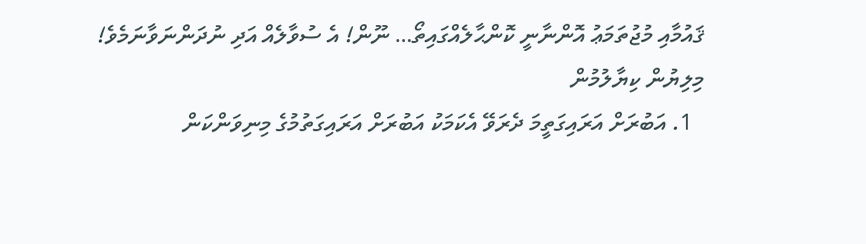ޤައުމާއި މުޖުތަމަޢު އޮންނާނީ ކޮންޙާލެއްގައިތޯ… ނޫން! އެ ސުވާލެއް އަދި ނުދަންނަވާނަމެވެ!
މިލިޔުން ކިޔާލުމުން
  1. އަބުރަށް އަރައިގަތީމަ ދެރަވޭ އެކަމަކު އަބުރަށް އަރައިގަތުމުގެ މިނިވަންކަން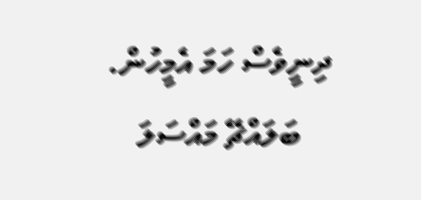ދިނީވެސް ހަމަ އެމީހުން.
    ބަލައްޗޭ މައްސަލަ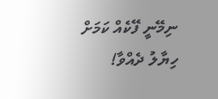ނިމޭނީ ފޭކެއް ކަމަށް
ހިޔާލު ދެއްވާ!